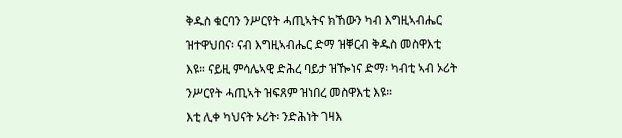ቅዱስ ቁርባን ንሥርየት ሓጢኣትና ክኸውን ካብ እግዚኣብሔር ዝተዋህበና፡ ናብ እግዚኣብሔር ድማ ዝቐርብ ቅዱስ መስዋእቲ እዩ። ናይዚ ምሳሌኣዊ ድሕረ ባይታ ዝዀነና ድማ፡ ካብቲ ኣብ ኦሪት ንሥርየት ሓጢኣት ዝፍጸም ዝነበረ መስዋእቲ እዩ።
እቲ ሊቀ ካህናት ኦሪት፡ ንድሕነት ገዛእ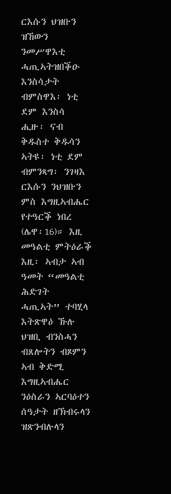ርእሱን ህዝቡን ዝኸውን ንመሥዋእቲ ሓጢኣትዝበቕዑ እንስሳታት ብምስዋእ፡ ነቲ ደም እንስሳ ሒዙ፡ ናብ ቅዱስተ ቅዱሳን ኣትዩ፡ ነቲ ደም ብምንጻግ፡ ንገዛእ ርእሱን ንህዝቡን ምስ እግዚኣብሔር የተዓርቕ ነበረ (ሌዋ፡16)። እዚ መዓልቲ ምትዕራቕ እዚ፡ ኣብታ ኣብ ዓመት “መዓልቲ ሕድገት ሓጢኣት” ተባሂላ እትጽዋዕ ኹሉ ህዝቢ ብንስሓን ብጸሎትን ብጾምን ኣብ ቅድሚ እግዚኣብሔር ንዕስራን ኣርባዕተን ሰዓታት ዘኽብሩላን ዝጽንብሉላን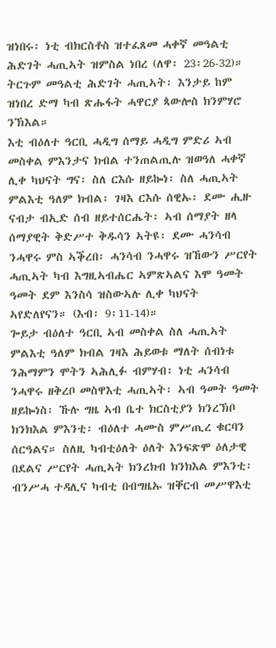ዝነበሩ፡ ነቲ ብክርስቶስ ዝተፈጸመ ሓቀኛ መዓልቲ ሕድገት ሓጢኣት ዝምስል ነበረ (ለዋ፡ 23፡26-32)። ትርጉም መዓልቲ ሕድገት ሓጢኣት፡ እንታይ ከም ዝነበረ ድማ ካብ ጽሑፋት ሓዋርያ ጳውሎስ ክንምሃሮ ንኽእል።
እቲ ብዕለተ ዓርቢ ሓዲግ ሰማይ ሓዲግ ምድሪ ኣብ መስቀል ምእንታና ክብል ተንጠልጢሉ ዝወዓለ ሓቀኛ ሊቀ ካህናት ግና፡ ስለ ርእሱ ዘይኰነ፡ ስለ ሓጢኣት ምልእቲ ዓለም ክብል፡ ገዛእ ርእሱ ሰዊኡ፡ ደሙ ሒዙ ናብታ ብኢድ ሰብ ዘይተሰርሔት፡ ኣብ ሰማያት ዘላ ሰማያዊት ቅድሥተ ቅዱሳን ኣትዩ፡ ደሙ ሓንሳብ ንሓዋሩ ምስ ኣቕረበ፡ ሓንሳብ ንሓዋሩ ዝኸውን ሥርየት ሓጢኣት ካብ እግዚኣብሔር ኣምጽኣልና እሞ ዓመት ዓመት ደም እንስሳ ዝስውኣሉ ሊቀ ካህናት ኣየድለየናን። (እብ፡ 9፡11-14)።
ጐይታ ብዕለተ ዓርቢ ኣብ መስቀል ስለ ሓጢኣት ምልእቲ ዓለም ክብል ገዛእ ሕይወቱ ማለት ሰብነቱ ንሕማምን ሞትን ኣሕሊፉ ብምሃብ፡ ነቲ ሓንሳብ ንሓዋሩ ዘቅረቦ መስዋእቲ ሓጢኣት፡ ኣብ ዓመት ዓመት ዘይኰነስ፡ ኹሉ ግዜ ኣብ ቤተ ክርስቲያን ክንረኽቦ ክንክእል ምእንቲ፡ ብዕለተ ሓሙስ ምሥጢረ ቁርባን ሰርዓልና። ስለዚ ካብቲዕለት ዕለት እንፍጽሞ ዕለታዊ በደልና ሥርየት ሓጢኣት ክንረክብ ክንክእል ምእንቲ፡ ብንሥሓ ተዳሊና ካብቲ በብግዜኡ ዝቐርብ መሥዋእቲ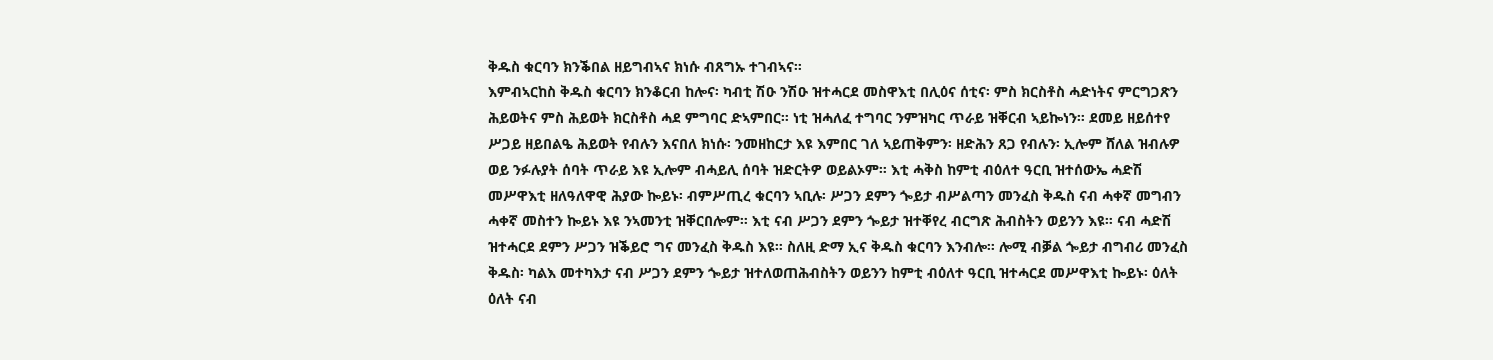ቅዱስ ቁርባን ክንቕበል ዘይግብኣና ክነሱ ብጸግኡ ተገብኣና።
እምብኣርከስ ቅዱስ ቁርባን ክንቆርብ ከሎና፡ ካብቲ ሽዑ ንሽዑ ዝተሓርደ መስዋእቲ በሊዕና ሰቲና፡ ምስ ክርስቶስ ሓድነትና ምርግጋጽን ሕይወትና ምስ ሕይወት ክርስቶስ ሓደ ምግባር ድኣምበር። ነቲ ዝሓለፈ ተግባር ንምዝካር ጥራይ ዝቐርብ ኣይኰነን። ደመይ ዘይሰተየ ሥጋይ ዘይበልዔ ሕይወት የብሉን እናበለ ክነሱ፡ ንመዘከርታ እዩ እምበር ገለ ኣይጠቅምን፡ ዘድሕን ጸጋ የብሉን፡ ኢሎም ሸለል ዝብሉዎ ወይ ንፉሉያት ሰባት ጥራይ እዩ ኢሎም ብሓይሊ ሰባት ዝድርትዎ ወይልኦም። እቲ ሓቅስ ከምቲ ብዕለተ ዓርቢ ዝተሰውኤ ሓድሽ መሥዋእቲ ዘለዓለዋዊ ሕያው ኰይኑ፡ ብምሥጢረ ቁርባን ኣቢሉ፡ ሥጋን ደምን ጐይታ ብሥልጣን መንፈስ ቅዱስ ናብ ሓቀኛ መግብን ሓቀኛ መስተን ኰይኑ እዩ ንኣመንቲ ዝቐርበሎም። እቲ ናብ ሥጋን ደምን ጐይታ ዝተቐየረ ብርግጽ ሕብስትን ወይንን እዩ። ናብ ሓድሽ ዝተሓርደ ደምን ሥጋን ዝቕይሮ ግና መንፈስ ቅዱስ እዩ። ስለዚ ድማ ኢና ቅዱስ ቁርባን እንብሎ። ሎሚ ብቓል ጐይታ ብግብሪ መንፈስ ቅዱስ፡ ካልእ መተካእታ ናብ ሥጋን ደምን ጐይታ ዝተለወጠሕብስትን ወይንን ከምቲ ብዕለተ ዓርቢ ዝተሓርደ መሥዋእቲ ኰይኑ፡ ዕለት ዕለት ናብ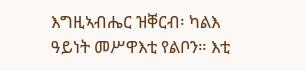እግዚኣብሔር ዝቐርብ፡ ካልእ ዓይነት መሥዋእቲ የልቦን። እቲ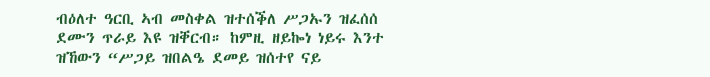ብዕለተ ዓርቢ ኣብ መስቀል ዝተሰቕለ ሥጋኡን ዝፈሰሰ ደሙን ጥራይ እዩ ዝቐርብ። ከምዚ ዘይኰነ ነይሩ እንተ ዝኸውን “ሥጋይ ዝበልዔ ደመይ ዝሰተየ ናይ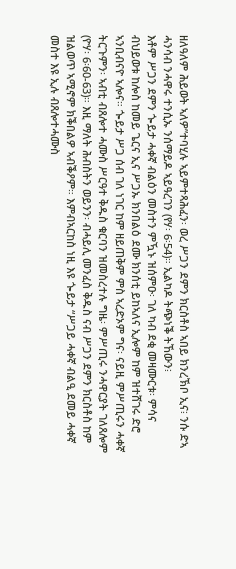ዘለዓለም ሕይወት ኣለዎ”ተባሂሉ ኣይምተጻሕፈን፡ ወረ ሥጋን ደምን ክርስቶስ ኣበይ ክንረኽቦ ኢና፧ ንሱ ድኣ ሓንሳብ ንሓዋሩ ተንሲኡ ንሰማይዶ ኣይዓረገን (የሃ፡ 6፡54)። ኢልካዶ ትጭነቕ ትኸውን፧
እቶም ሥጋን ደምን ጐይታ ሓቀኛ ብልዕን መስተን ምዃኑ ዝሰምዑ፡ ገለ ካብ ደቂ መዛሙርቱ፡ ምሳና ብህይወቱ ከሎስ ከመይ ጌርና ኢና ሥጋኡ ክንበልዕ ደሙ ክንሰቲ ይከኣለና ኢሎም ከም ዝተሸገሩ ድሮ ኣንቢብናዮ ኣሎና። ጐይታ ሥጋ ሰብ ገለ ነገር ከም ዘይጠቅም ምስ ኣረድኦም ግና፡ ናይዚ ምሥጢሩን ሓቀኛ ትርጉምን፡ ኣብቲ ብጸሎተ ሓሙስ ሥርዓተ ቅዱስ ቁርባን ዝመስረተሉ ግዜ፡ ምሥጢሩ ንሓዋርያት ገለጸሎም (ዮሃ፡ 6፡60-63)። እዚ ማለት ሕብስትን ወይንን፡ ብሓይሊ መንፈስ ቅዱስ ናብ ሥጋን ደምን ክርስቶስ ከም ዝልወጥ ኣሚኖም ክቕበልዎ ኣብቕዖም። እምብኣርከስ ነዚ እዩ ጐይታ “ሥጋይ ሓቀኛ ብልዒ ደመይ ሓቀኛ መስተ እዩ ኢሉ ብጸሎተሓሙስ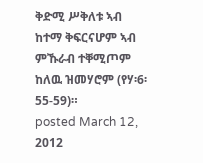ቅድሚ ሥቅለቱ ኣብ ከተማ ቅፍርናሆም ኣብ ምኹራብ ተቐሚጦም ከለዉ ዝመሃሮም (የሃ፡6፡55-59)።
posted March 12, 2012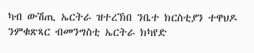ካብ ውሽጢ ኤርትራ ዝተረኽበ ንቤተ ክርስቲያን ተዋህዶ ንምቁጽጻር ብመንግስቲ ኤርትራ ክካየድ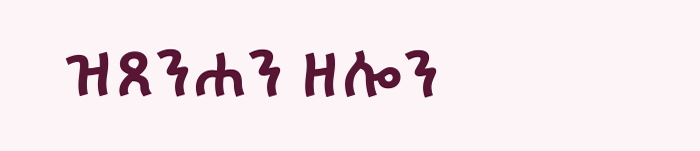ዝጸንሐን ዘሎን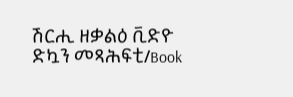ሽርሒ ዘቃልዕ ቪድዮ
ድኳን መጻሕፍቲ/Book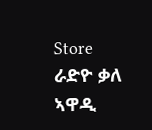Store
ራድዮ ቃለ ኣዋዲ